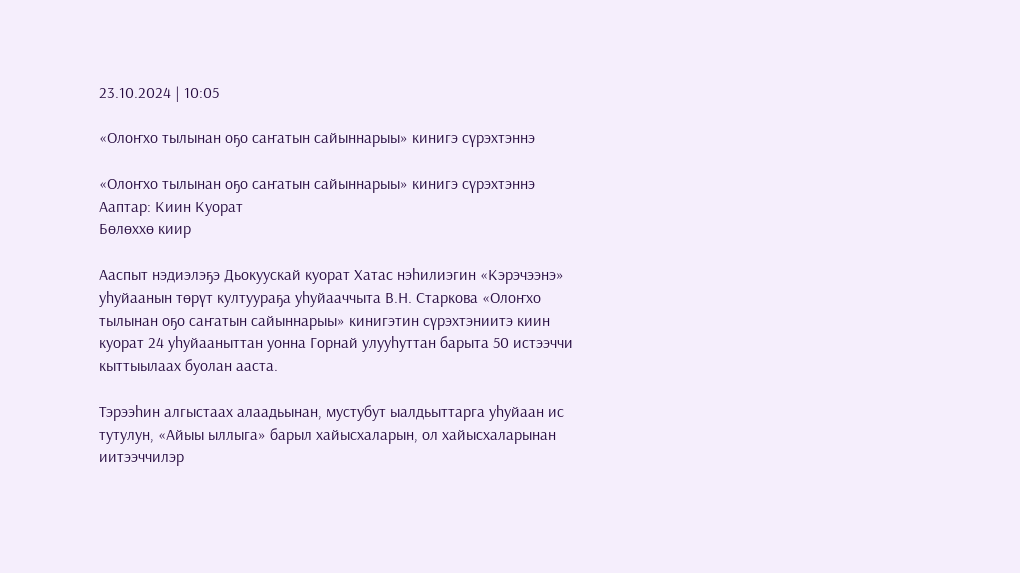23.10.2024 | 10:05

«Олоҥхо тылынан оҕо саҥатын сайыннарыы» кинигэ сүрэхтэннэ

«Олоҥхо тылынан оҕо саҥатын сайыннарыы» кинигэ сүрэхтэннэ
Ааптар: Киин Куорат
Бөлөххө киир

Ааспыт нэдиэлэҕэ Дьокуускай куорат Хатас нэһилиэгин «Кэрэчээнэ» уһуйаанын төрүт култуураҕа уһуйааччыта В.Н. Старкова «Олоҥхо тылынан оҕо саҥатын сайыннарыы» кинигэтин сүрэхтэниитэ киин куорат 24 уһуйааныттан уонна Горнай улууһуттан барыта 50 истээччи кыттыылаах буолан ааста.

Тэрээһин алгыстаах алаадьынан, мустубут ыалдьыттарга уһуйаан ис тутулун, «Айыы ыллыга» барыл хайысхаларын, ол хайысхаларынан иитээччилэр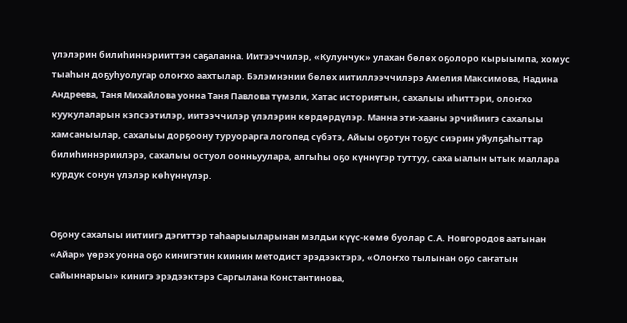үлэлэрин билиһиннэрииттэн саҕаланна. Иитээччилэр, «Кулунчук» улахан бөлөх оҕолоро кырыымпа, хомус тыаһын доҕуһуолугар олоҥхо аахтылар. Бэлэмнэнии бөлөх иитиллээччилэрэ Амелия Максимова, Надина Андреева, Таня Михайлова уонна Таня Павлова түмэли, Хатас историятын, сахалыы иһиттэри, олоҥхо куукулаларын кэпсээтилэр, иитээччилэр үлэлэрин көрдөрдүлэр. Манна эти-хааны эрчийиигэ сахалыы хамсаныылар, сахалыы дорҕоону туруорарга логопед сүбэтэ, Айыы оҕотун тоҕус сиэрин уйулҕаһыттар билиһиннэриилэрэ, сахалыы остуол оонньуулара, алгыһы оҕо күннүгэр туттуу, саха ыалын ытык маллара курдук сонун үлэлэр көһүннүлэр.


Оҕону сахалыы иитиигэ дэгиттэр таһаарыыларынан мэлдьи күүс-көмө буолар С.А. Новгородов аатынан «Айар» үөрэх уонна оҕо кинигэтин киинин методист эрэдээктэрэ, «Олоҥхо тылынан оҕо саҥатын сайыннарыы» кинигэ эрэдээктэрэ Саргылана Константинова,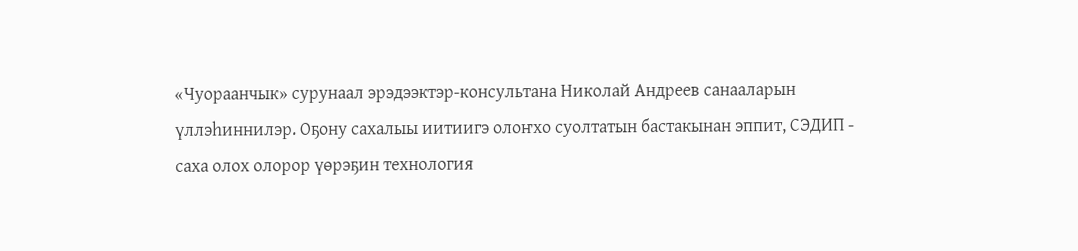«Чуораанчык» сурунаал эрэдээктэр-консультана Николай Андреев санааларын үллэһиннилэр. Оҕону сахалыы иитиигэ олоҥхо суолтатын бастакынан эппит, СЭДИП - саха олох олорор үөрэҕин технология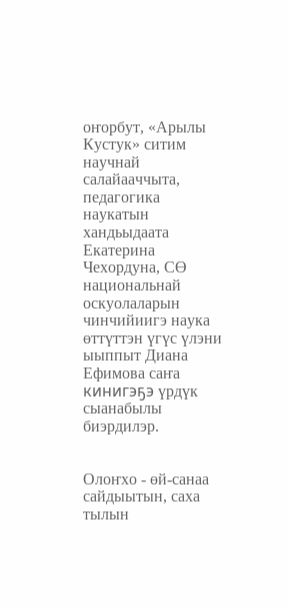оҥорбут, «Арылы Кустук» ситим научнай салайааччыта, педагогика наукатын хандьыдаата Екатерина Чехордуна, СӨ национальнай оскуолаларын чинчийиигэ наука өттүттэн үгүс үлэни ыыппыт Диана Ефимова саҥа кинигэҕэ үрдүк сыанабылы биэрдилэр.


Олоҥхо - өй-санаа сайдыытын, саха тылын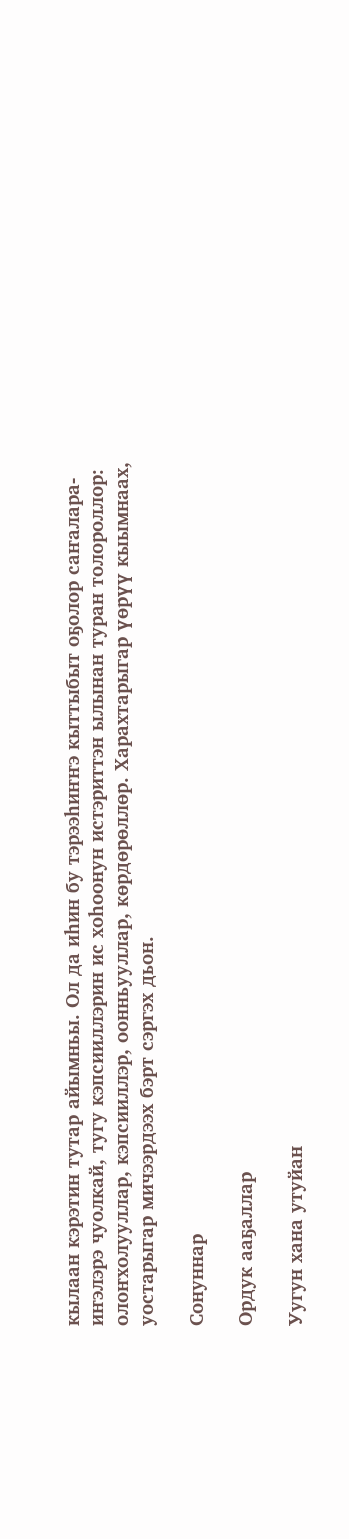кылаан кэрэтин тутар айымньы. Ол да иһин бу тэрээһиҥҥэ кыттыбыт оҕолор саҥалара-иҥэлэрэ чуолкай, тугу кэпсииллэрин ис хоһоонун истэриттэн ылынан туран толороллор: олоҥхолууллар, кэпсииллэр, оонньууллар, көрдөрөллөр. Харахтарыгар үөрүү кыымнаах, уостарыгар мичээрдээх бэрт сэргэх дьон.

Сонуннар

Ордук ааҕаллар

Уугун хана утуйан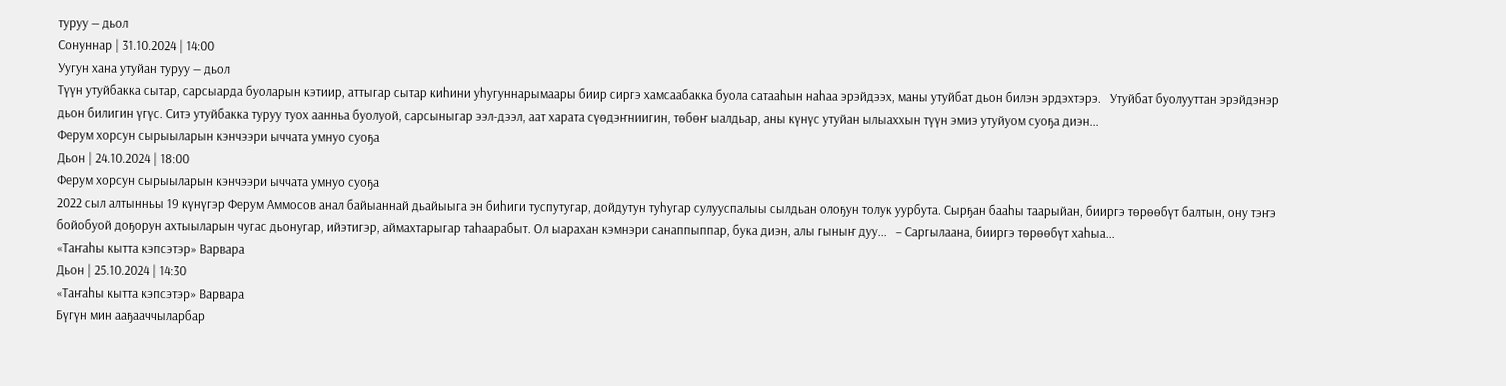туруу — дьол
Сонуннар | 31.10.2024 | 14:00
Уугун хана утуйан туруу — дьол
Түүн утуйбакка сытар, сарсыарда буоларын кэтиир, аттыгар сытар киһини уһугуннарымаары биир сиргэ хамсаабакка буола сатааһын наһаа эрэйдээх, маны утуйбат дьон билэн эрдэхтэрэ.   Утуйбат буолууттан эрэйдэнэр дьон билигин үгүс. Ситэ утуйбакка туруу туох аанньа буолуой, сарсыныгар ээл-дээл, аат харата сүөдэҥниигин, төбөҥ ыалдьар, аны күнүс утуйан ылыаххын түүн эмиэ утуйуом суоҕа диэн...
Ферум хорсун сырыыларын кэнчээри ыччата умнуо суоҕа
Дьон | 24.10.2024 | 18:00
Ферум хорсун сырыыларын кэнчээри ыччата умнуо суоҕа
2022 сыл алтынньы 19 күнүгэр Ферум Аммосов анал байыаннай дьайыыга эн биһиги туспутугар, дойдутун туһугар сулууспалыы сылдьан олоҕун толук уурбута. Сырҕан бааһы таарыйан, бииргэ төрөөбүт балтын, ону тэҥэ бойобуой доҕорун ахтыыларын чугас дьонугар, ийэтигэр, аймахтарыгар таһаарабыт. Ол ыарахан кэмнэри санаппыппар, бука диэн, алы гыныҥ дуу...   – Саргылаана, бииргэ төрөөбүт хаһыа...
«Таҥаһы кытта кэпсэтэр» Варвара
Дьон | 25.10.2024 | 14:30
«Таҥаһы кытта кэпсэтэр» Варвара
Бүгүн мин ааҕааччыларбар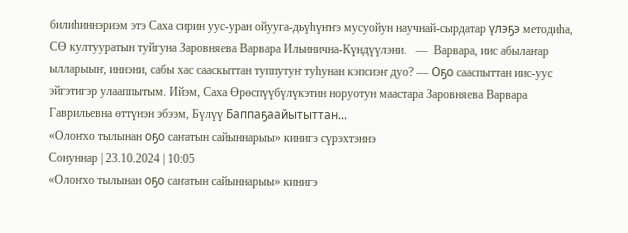билиһиннэриэм этэ Саха сирин уус-уран ойууга-дьүһүҥҥэ мусуойун научнай-сырдатар үлэҕэ методиһа, СӨ култууратын туйгуна Заровняева Варвара Ильинична-Күндүүлэни.   —  Варвара, иис абылаҥар ылларыыҥ, иннэни, сабы хас сааскыттан туппутуҥ туһунан кэпсиэҥ дуо? — Оҕо сааспыттан иис-уус эйгэтигэр улааппытым. Ийэм, Саха Өрөспүүбүлүкэтин норуотун маастара Заровняева Варвара Гаврильевна өттүнэн эбээм, Бүлүү Баппаҕаайытыттан...
«Олоҥхо тылынан оҕо саҥатын сайыннарыы» кинигэ сүрэхтэннэ
Сонуннар | 23.10.2024 | 10:05
«Олоҥхо тылынан оҕо саҥатын сайыннарыы» кинигэ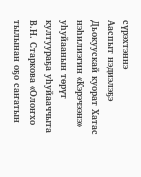сүрэхтэннэ
Ааспыт нэдиэлэҕэ Дьокуускай куорат Хатас нэһилиэгин «Кэрэчээнэ» уһуйаанын төрүт култуураҕа уһуйааччыта В.Н. Старкова «Олоҥхо тылынан оҕо саҥатын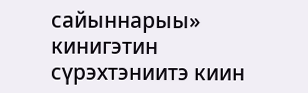сайыннарыы» кинигэтин сүрэхтэниитэ киин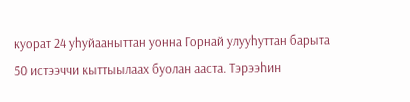куорат 24 уһуйааныттан уонна Горнай улууһуттан барыта 50 истээччи кыттыылаах буолан ааста. Тэрээһин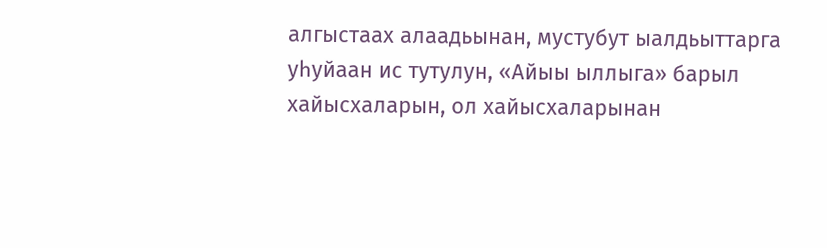алгыстаах алаадьынан, мустубут ыалдьыттарга уһуйаан ис тутулун, «Айыы ыллыга» барыл хайысхаларын, ол хайысхаларынан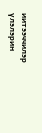иитээччилэр үлэлэрин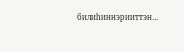билиһиннэрииттэн...